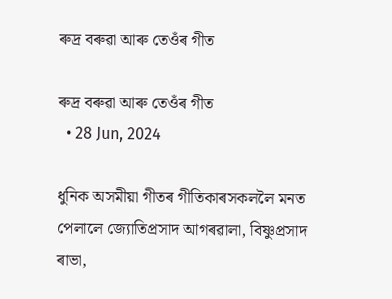ৰুদ্ৰ বৰুৱা আৰু তেওঁৰ গীত

ৰুদ্ৰ বৰুৱা আৰু তেওঁৰ গীত
  • 28 Jun, 2024

ধুনিক অসমীয়া গীতৰ গীতিকাৰসকললৈ মনত পেলালে জ্যোতিপ্ৰসাদ আগৰৱালা, বিষ্ণুপ্ৰসাদ ৰাভা,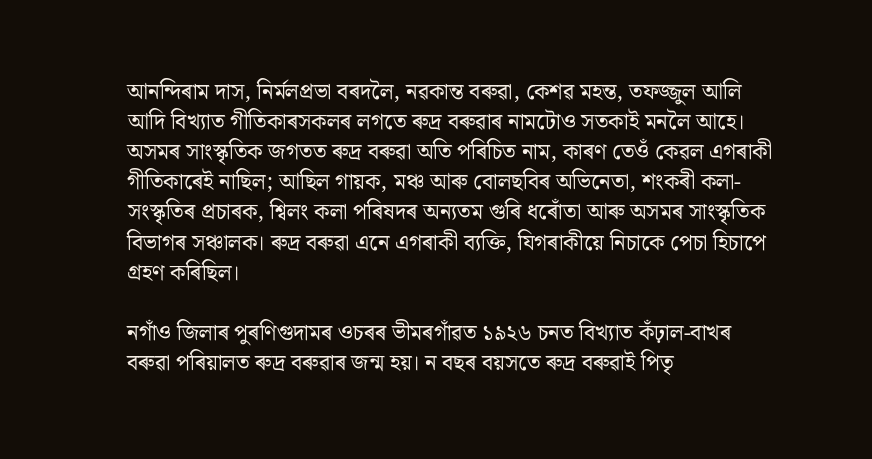আনন্দিৰাম দাস, নিৰ্মলপ্ৰভা বৰদলৈ, নৱকান্ত বৰুৱা, কেশৱ মহন্ত, তফজ্জুল আলি আদি বিখ্যাত গীতিকাৰসকলৰ লগতে ৰুদ্ৰ বৰুৱাৰ নামটোও সতকাই মনলৈ আহে। অসমৰ সাংস্কৃতিক জগতত ৰুদ্ৰ বৰুৱা অতি পৰিচিত নাম, কাৰণ তেওঁ কেৱল এগৰাকী গীতিকাৰেই নাছিল; আছিল গায়ক, মঞ্চ আৰু বোলছবিৰ অভিনেতা, শংকৰী কলা-সংস্কৃতিৰ প্ৰচাৰক, শ্বিলং কলা পৰিষদৰ অন্যতম গুৰি ধৰোঁতা আৰু অসমৰ সাংস্কৃতিক বিভাগৰ সঞ্চালক। ৰুদ্ৰ বৰুৱা এনে এগৰাকী ব্যক্তি, যিগৰাকীয়ে নিচাকে পেচা হিচাপে গ্ৰহণ কৰিছিল।

নগাঁও জিলাৰ পুৰণিগুদামৰ ওচৰৰ ভীমৰগাঁৱত ১৯২৬ চনত বিখ্যাত কঁঢ়াল-বাখৰ বৰুৱা পৰিয়ালত ৰুদ্ৰ বৰুৱাৰ জন্ম হয়। ন বছৰ বয়সতে ৰুদ্ৰ বৰুৱাই পিতৃ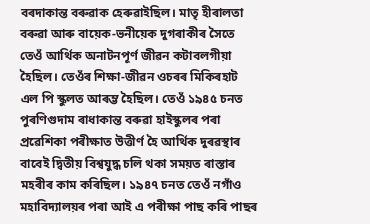বৰদাকান্ত বৰুৱাক হেৰুৱাইছিল। মাতৃ হীৰালতা বৰুৱা আৰু বায়েক-ভনীয়েক দুগৰাকীৰ সৈতে তেওঁ আৰ্থিক অনাটনপূৰ্ণ জীৱন কটাবলগীয়া হৈছিল। তেওঁৰ শিক্ষা-জীৱন ওচৰৰ মিকিৰহাট এল পি স্কুলত আৰম্ভ হৈছিল। তেওঁ ১৯৪৫ চনত পুৰণিগুদাম ৰাধাকান্ত বৰুৱা হাইস্কুলৰ পৰা প্ৰৱেশিকা পৰীক্ষাত উত্তীৰ্ণ হৈ আৰ্থিক দুৰৱস্থাৰ বাবেই দ্বিতীয় বিশ্বযুদ্ধ চলি থকা সময়ত ৰাস্তাৰ মহৰীৰ কাম কৰিছিল। ১৯৪৭ চনত তেওঁ নগাঁও মহাবিদ্যালয়ৰ পৰা আই এ পৰীক্ষা পাছ কৰি পাছৰ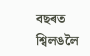বছৰত শ্বিলঙলৈ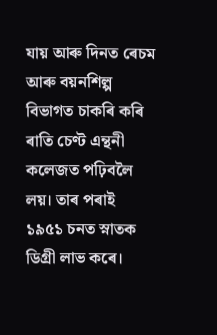যায় আৰু দিনত ৰেচম আৰু বয়নশিল্প বিভাগত চাকৰি কৰি ৰাতি চেণ্ট এন্থনী কলেজত পঢ়িবলৈ লয়। তাৰ পৰাই ১৯৫১ চনত স্নাতক ডিগ্ৰী লাভ কৰে।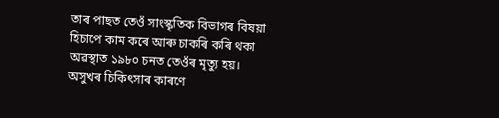তাৰ পাছত তেওঁ সাংস্কৃতিক বিভাগৰ বিষয়া হিচাপে কাম কৰে আৰু চাকৰি কৰি থকা অৱস্থাত ১৯৮০ চনত তেওঁৰ মৃত্যু হয়। অসুখৰ চিকিৎসাৰ কাৰণে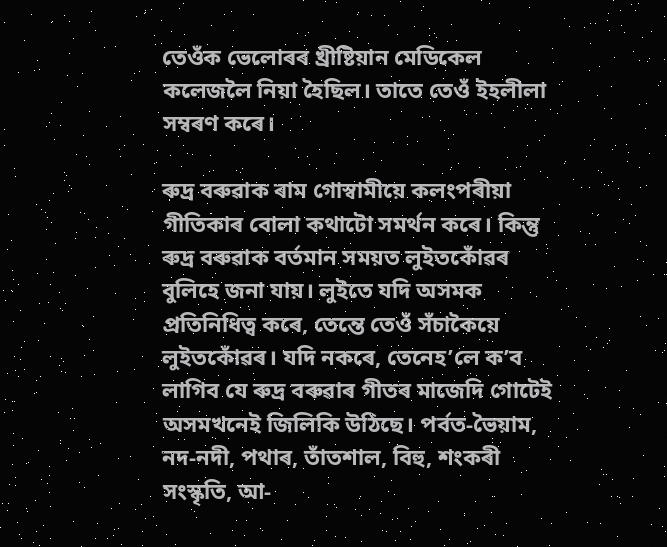তেওঁক ভেলোৰৰ খ্ৰীষ্টিয়ান মেডিকেল কলেজলৈ নিয়া হৈছিল। তাতে তেওঁ ইহলীলা সম্বৰণ কৰে।

ৰুদ্ৰ বৰুৱাক ৰাম গোস্বামীয়ে কলংপৰীয়া গীতিকাৰ বোলা কথাটো সমৰ্থন কৰে। কিন্তু ৰুদ্ৰ বৰুৱাক বৰ্তমান সময়ত লুইতকোঁৱৰ বুলিহে জনা যায়। লুইতে যদি অসমক প্ৰতিনিধিত্ব কৰে, তেন্তে তেওঁ সঁচাকৈয়ে লুইতকোঁৱৰ। যদি নকৰে, তেনেহ’লে ক’ব লাগিব যে ৰুদ্ৰ বৰুৱাৰ গীতৰ মাজেদি গোটেই অসমখনেই জিলিকি উঠিছে। পৰ্বত-ভৈয়াম, নদ-নদী, পথাৰ, তাঁতশাল, বিহু, শংকৰী সংস্কৃতি, আ-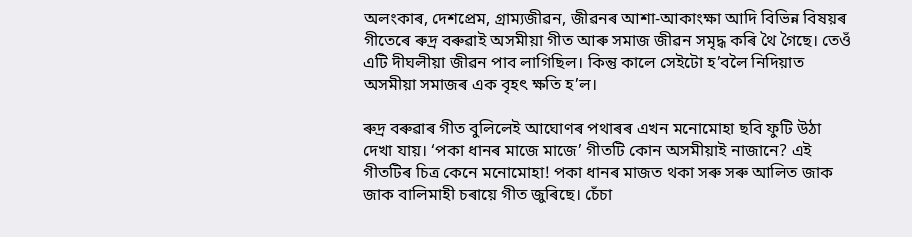অলংকাৰ, দেশপ্ৰেম, গ্ৰাম্যজীৱন, জীৱনৰ আশা-আকাংক্ষা আদি বিভিন্ন বিষয়ৰ গীতেৰে ৰুদ্ৰ বৰুৱাই অসমীয়া গীত আৰু সমাজ জীৱন সমৃদ্ধ কৰি থৈ গৈছে। তেওঁ এটি দীঘলীয়া জীৱন পাব লাগিছিল। কিন্তু কালে সেইটো হ’বলৈ নিদিয়াত অসমীয়া সমাজৰ এক বৃহৎ ক্ষতি হ’ল।

ৰুদ্ৰ বৰুৱাৰ গীত বুলিলেই আঘোণৰ পথাৰৰ এখন মনোমোহা ছবি ফুটি উঠা দেখা যায়। ‘পকা ধানৰ মাজে মাজে’ গীতটি কোন অসমীয়াই নাজানে? এই গীতটিৰ চিত্ৰ কেনে মনোমোহা! পকা ধানৰ মাজত থকা সৰু সৰু আলিত জাক জাক বালিমাহী চৰায়ে গীত জুৰিছে। চেঁচা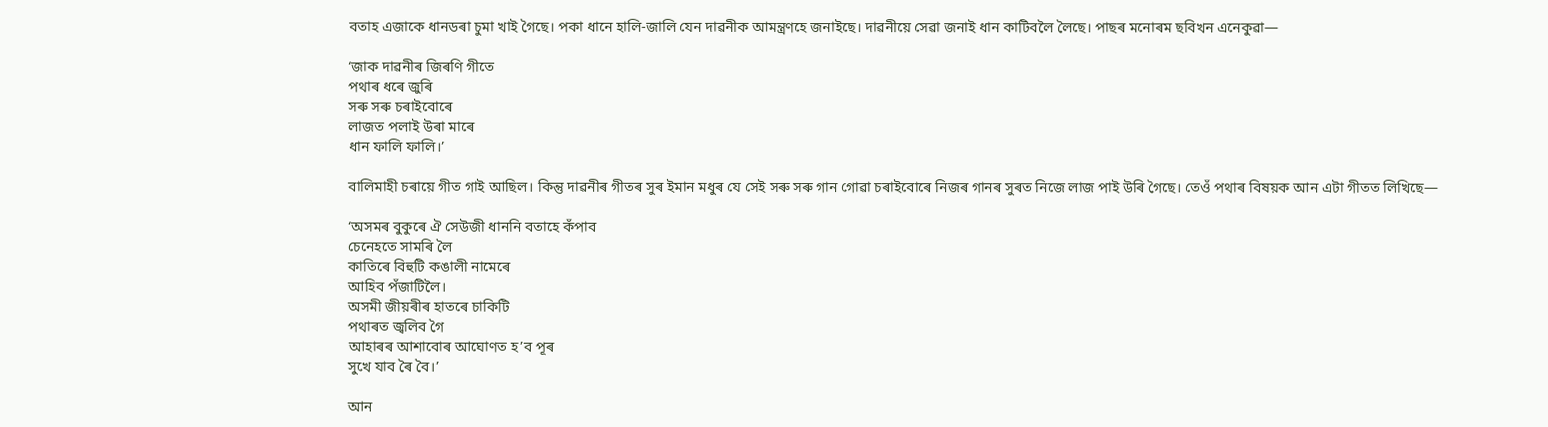বতাহ এজাকে ধানডৰা চুমা খাই গৈছে। পকা ধানে হালি-জালি যেন দাৱনীক আমন্ত্ৰণহে জনাইছে। দাৱনীয়ে সেৱা জনাই ধান কাটিবলৈ লৈছে। পাছৰ মনোৰম ছবিখন এনেকুৱা—

‘জাক দাৱনীৰ জিৰণি গীতে
পথাৰ ধৰে জুৰি
সৰু সৰু চৰাইবোৰে
লাজত পলাই উৰা মাৰে
ধান ফালি ফালি।’

বালিমাহী চৰায়ে গীত গাই আছিল। কিন্তু দাৱনীৰ গীতৰ সুৰ ইমান মধুৰ যে সেই সৰু সৰু গান গোৱা চৰাইবোৰে নিজৰ গানৰ সুৰত নিজে লাজ পাই উৰি গৈছে। তেওঁ পথাৰ বিষয়ক আন এটা গীতত লিখিছে—

‘অসমৰ বুকুৰে ঐ সেউজী ধাননি বতাহে কঁপাব
চেনেহতে সামৰি লৈ
কাতিৰে বিহুটি কঙালী নামেৰে
আহিব পঁজাটিলৈ।
অসমী জীয়ৰীৰ হাতৰে চাকিটি
পথাৰত জ্বলিব গৈ
আহাৰৰ আশাবোৰ আঘোণত হ’ব পূৰ
সুখে যাব ৰৈ বৈ।’

আন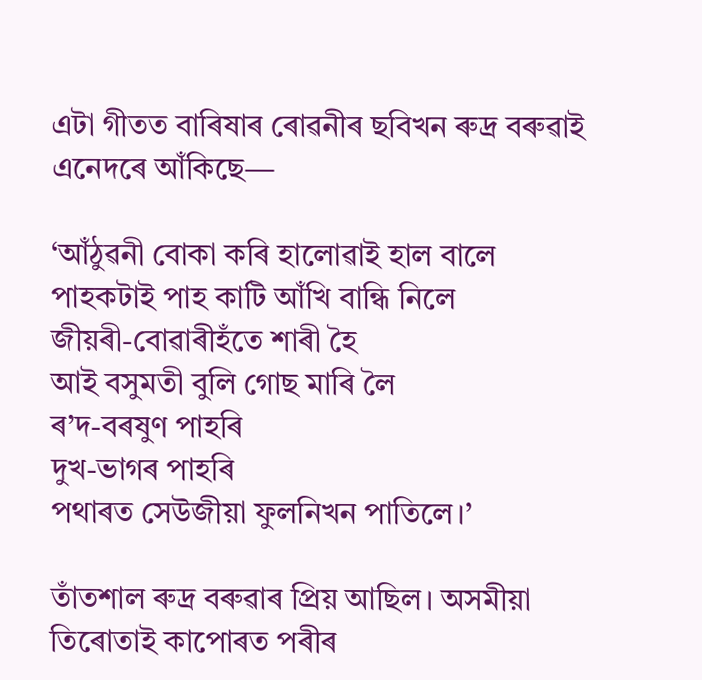এটা গীতত বাৰিষাৰ ৰোৱনীৰ ছবিখন ৰুদ্ৰ বৰুৱাই এনেদৰে আঁকিছে—

‘আঁঠুৱনী বোকা কৰি হালোৱাই হাল বালে
পাহকটাই পাহ কাটি আঁখি বান্ধি নিলে
জীয়ৰী-বোৱাৰীহঁতে শাৰী হৈ
আই বসুমতী বুলি গোছ মাৰি লৈ
ৰ’দ-বৰষুণ পাহৰি
দুখ-ভাগৰ পাহৰি
পথাৰত সেউজীয়া ফুলনিখন পাতিলে।’

তাঁতশাল ৰুদ্ৰ বৰুৱাৰ প্ৰিয় আছিল। অসমীয়া তিৰোতাই কাপোৰত পৰীৰ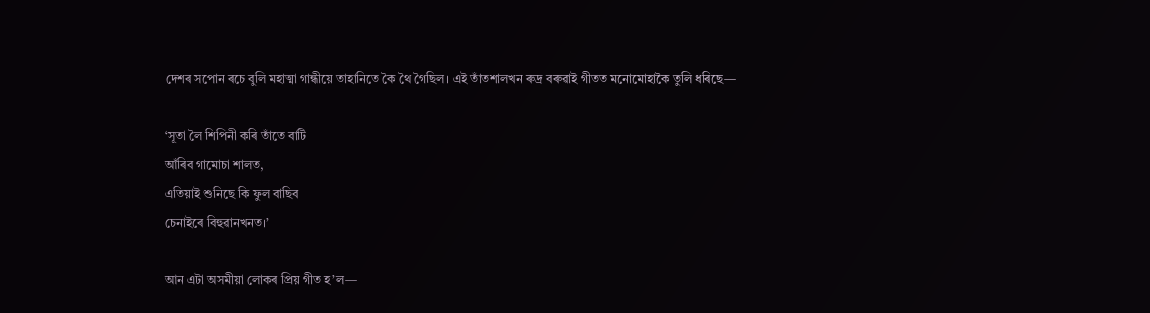দেশৰ সপোন ৰচে বুলি মহাত্মা গান্ধীয়ে তাহানিতে কৈ থৈ গৈছিল। এই তাঁতশালখন ৰুদ্ৰ বৰুৱাই গীতত মনোমোহাকৈ তুলি ধৰিছে—

‘সূতা লৈ শিপিনী কৰি তাঁতে বাটি
আঁৰিব গামোচা শালত,
এতিয়াই শুনিছে কি ফুল বাছিব
চেনাইৰে বিহুৱানখনত।’

আন এটা অসমীয়া লোকৰ প্ৰিয় গীত হ’ল—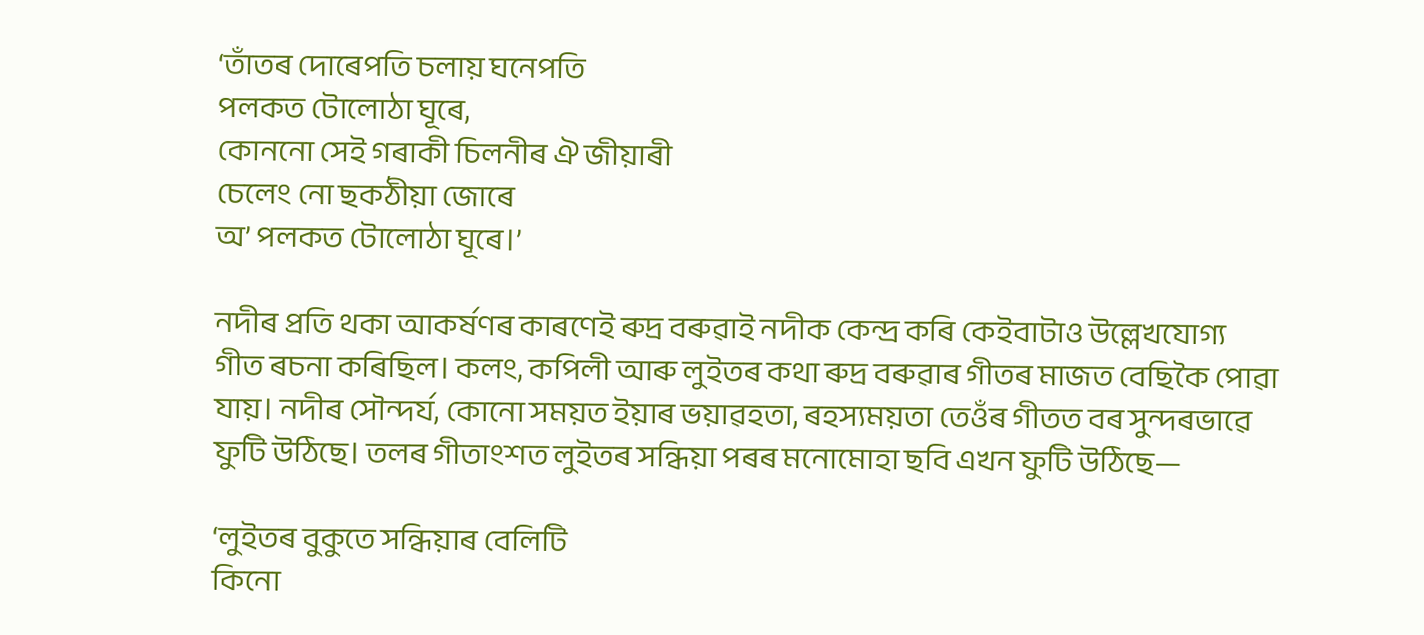‘তাঁতৰ দোৰেপতি চলায় ঘনেপতি
পলকত টোলোঠা ঘূৰে,
কোননো সেই গৰাকী চিলনীৰ ঐ জীয়াৰী
চেলেং নো ছকঠীয়া জোৰে
অ’ পলকত টোলোঠা ঘূৰে।’

নদীৰ প্ৰতি থকা আকৰ্ষণৰ কাৰণেই ৰুদ্ৰ বৰুৱাই নদীক কেন্দ্ৰ কৰি কেইবাটাও উল্লেখযোগ্য গীত ৰচনা কৰিছিল। কলং, কপিলী আৰু লুইতৰ কথা ৰুদ্ৰ বৰুৱাৰ গীতৰ মাজত বেছিকৈ পোৱা যায়। নদীৰ সৌন্দৰ্য, কোনো সময়ত ইয়াৰ ভয়াৱহতা, ৰহস্যময়তা তেওঁৰ গীতত বৰ সুন্দৰভাৱে ফুটি উঠিছে। তলৰ গীতাংশত লুইতৰ সন্ধিয়া পৰৰ মনোমোহা ছবি এখন ফুটি উঠিছে—

‘লুইতৰ বুকুতে সন্ধিয়াৰ বেলিটি
কিনো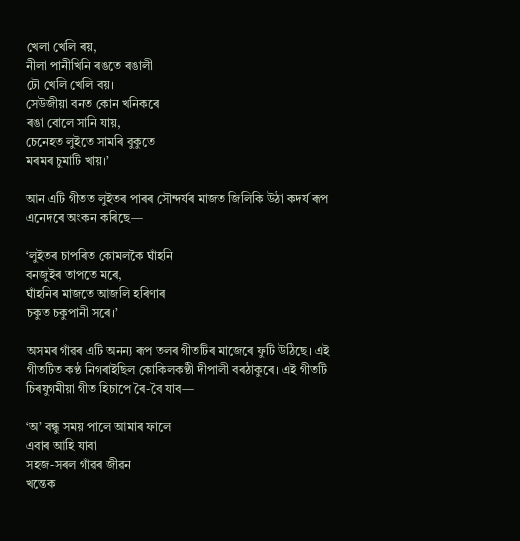খেলা খেলি ৰয়,
নীলা পানীখিনি ৰঙতে ৰঙালী
ঢৌ খেলি খেলি বয়।
সেউজীয়া বনত কোন খনিকৰে
ৰঙা বোলে সানি যায়,
চেনেহত লুইতে সামৰি বুকুতে
মৰমৰ চুমাটি খায়।’

আন এটি গীতত লুইতৰ পাৰৰ সৌন্দৰ্যৰ মাজত জিলিকি উঠা কদৰ্য ৰূপ এনেদৰে অংকন কৰিছে—

‘লুইতৰ চাপৰিত কোমলকৈ ঘাঁহনি
বনজুইৰ তাপতে মৰে,
ঘাঁহনিৰ মাজতে আজলি হৰিণাৰ
চকুত চকুপানী সৰে।’

অসমৰ গাঁৱৰ এটি অনন্য ৰূপ তলৰ গীতটিৰ মাজেৰে ফুটি উঠিছে। এই গীতটিত কণ্ঠ নিগৰাইছিল কোকিলকণ্ঠী দীপালী বৰঠাকুৰে। এই গীতটি চিৰযুগমীয়া গীত হিচাপে ৰৈ-বৈ যাব—

‘অ’ বন্ধু সময় পালে আমাৰ ফালে
এবাৰ আহি যাবা
সহজ-সৰল গাঁৱৰ জীৱন
খন্তেক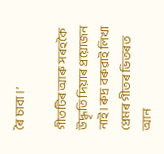ৰৈ চাবা।’

গীতটিৰ আৰু সৰহকৈ উদ্ধৃতি দিয়াৰ প্ৰয়োজন নাই। ৰুদ্ৰ বৰুৱাই লিখা প্ৰেমৰ গীতৰ ভিতৰত আন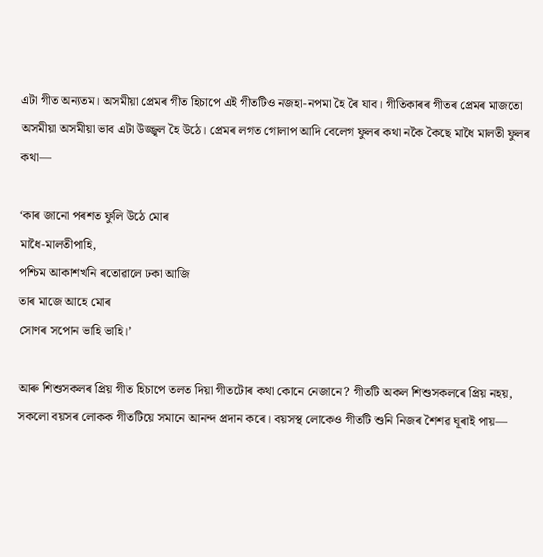এটা গীত অন্যতম। অসমীয়া প্ৰেমৰ গীত হিচাপে এই গীতটিও নজহা-নপমা হৈ ৰৈ যাব। গীতিকাৰৰ গীতৰ প্ৰেমৰ মাজতো অসমীয়া অসমীয়া ভাব এটা উজ্জ্বল হৈ উঠে। প্ৰেমৰ লগত গোলাপ আদি বেলেগ ফুলৰ কথা নকৈ কৈছে মাধৈ মালতী ফুলৰ কথা—

‘কাৰ জানো পৰশত ফুলি উঠে মোৰ
মাধৈ-মালতীপাহি,
পশ্চিম আকাশখনি ৰতোৱালে ঢকা আজি
তাৰ মাজে আহে মোৰ
সোণৰ সপোন ভাহি ভাহি।’

আৰু শিশুসকলৰ প্ৰিয় গীত হিচাপে তলত দিয়া গীতটোৰ কথা কোনে নেজানে? গীতটি অকল শিশুসকলৰে প্ৰিয় নহয়, সকলো বয়সৰ লোকক গীতটিয়ে সমানে আনন্দ প্ৰদান কৰে। বয়সস্থ লোকেও গীতটি শুনি নিজৰ শৈশৱ ঘূৰাই পায়—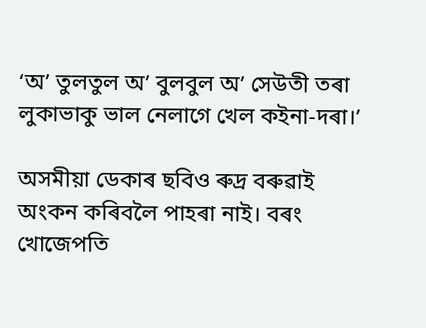‘অ’ তুলতুল অ’ বুলবুল অ’ সেউতী তৰা
লুকাভাকু ভাল নেলাগে খেল কইনা-দৰা।’

অসমীয়া ডেকাৰ ছবিও ৰুদ্ৰ বৰুৱাই অংকন কৰিবলৈ পাহৰা নাই। বৰং খোজেপতি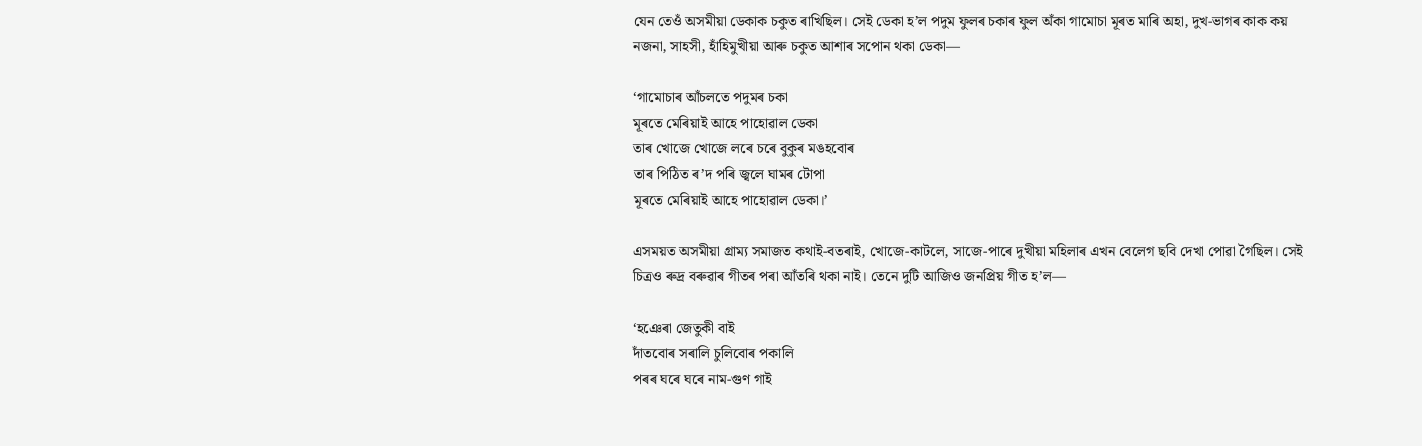যেন তেওঁ অসমীয়া ডেকাক চকুত ৰাখিছিল। সেই ডেকা হ’ল পদুম ফুলৰ চকাৰ ফুল অঁকা গামোচা মূৰত মাৰি অহা, দুখ-ভাগৰ কাক কয় নজনা, সাহসী, হাঁহিমুখীয়া আৰু চকুত আশাৰ সপোন থকা ডেকা—

‘গামোচাৰ আঁচলতে পদুমৰ চকা
মূৰতে মেৰিয়াই আহে পাহোৱাল ডেকা
তাৰ খোজে খোজে লৰে চৰে বুকুৰ মঙহবোৰ
তাৰ পিঠিত ৰ’দ পৰি জ্বলে ঘামৰ টোপা
মূৰতে মেৰিয়াই আহে পাহোৱাল ডেকা।’

এসময়ত অসমীয়া গ্ৰাম্য সমাজত কথাই-বতৰাই, খোজে-কাটলে, সাজে-পাৰে দুখীয়া মহিলাৰ এখন বেলেগ ছবি দেখা পোৱা গৈছিল। সেই চিত্ৰও ৰুদ্ৰ বৰুৱাৰ গীতৰ পৰা আঁতৰি থকা নাই। তেনে দুটি আজিও জনপ্ৰিয় গীত হ’ল—

‘হঞেৰা জেতুকী বাই
দাঁতবোৰ সৰালি চুলিবোৰ পকালি
পৰৰ ঘৰে ঘৰে নাম-গুণ গাই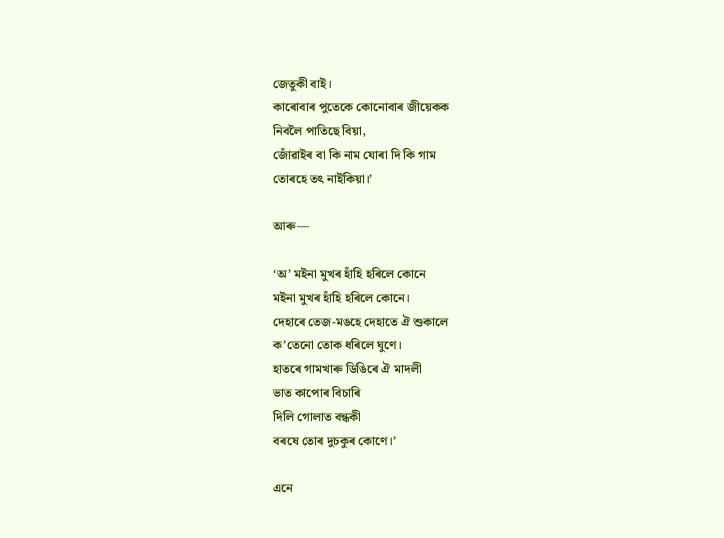জেতুকী বাই।
কাৰোবাৰ পুতেকে কোনোবাৰ জীয়েকক
নিবলৈ পাতিছে বিয়া,
জোঁৱাইৰ বা কি নাম যোৰা দি কি গাম
তোৰহে তৎ নাইকিয়া।’

আৰু—

‘অ’ মইনা মুখৰ হাঁহি হৰিলে কোনে
মইনা মুখৰ হাঁহি হৰিলে কোনে।
দেহাৰে তেজ-মঙহে দেহাতে ঐ শুকালে
ক’তেনো তোক ধৰিলে ঘুণে।
হাতৰে গামখাৰু ডিঙিৰে ঐ মাদলী
ভাত কাপোৰ বিচাৰি
দিলি গোলাত বন্ধকী
বৰষে তোৰ দুচকুৰ কোণে।’

এনে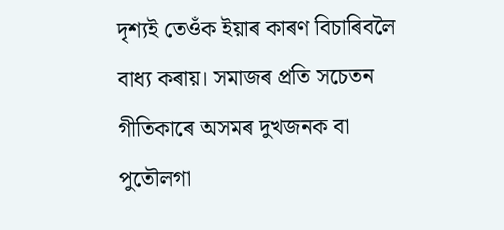দৃশ্যই তেওঁক ইয়াৰ কাৰণ বিচাৰিবলৈ বাধ্য কৰায়। সমাজৰ প্ৰতি সচেতন গীতিকাৰে অসমৰ দুখজনক বা পুতৌলগা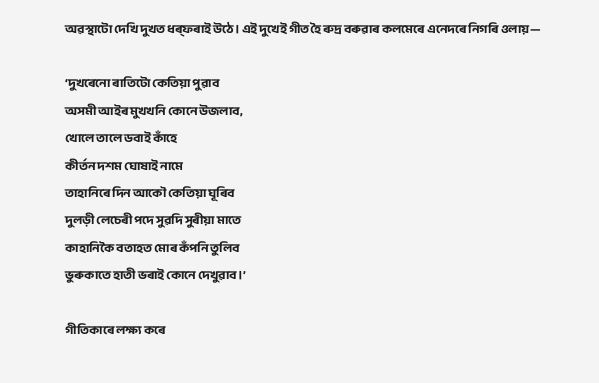অৱস্থাটো দেখি দুখত ধৰ্‌ফৰাই উঠে। এই দুখেই গীত হৈ ৰুদ্ৰ বৰুৱাৰ কলমেৰে এনেদৰে নিগৰি ওলায়—

‘দুখৰেনো ৰাতিটো কেতিয়া পুৱাব
অসমী আইৰ মুখখনি কোনে উজলাব,
খোলে তালে ডবাই কাঁহে
কীৰ্তন দশম ঘোষাই নামে
তাহানিৰে দিন আকৌ কেতিয়া ঘূৰিব
দুলড়ী লেচেৰী পদে সুৱদি সুৰীয়া মাতে
কাহানিকৈ বতাহত মোৰ কঁপনি তুলিব
ভুৰুকাতে হাতী ভৰাই কোনে দেখুৱাব।’

গীতিকাৰে লক্ষ্য কৰে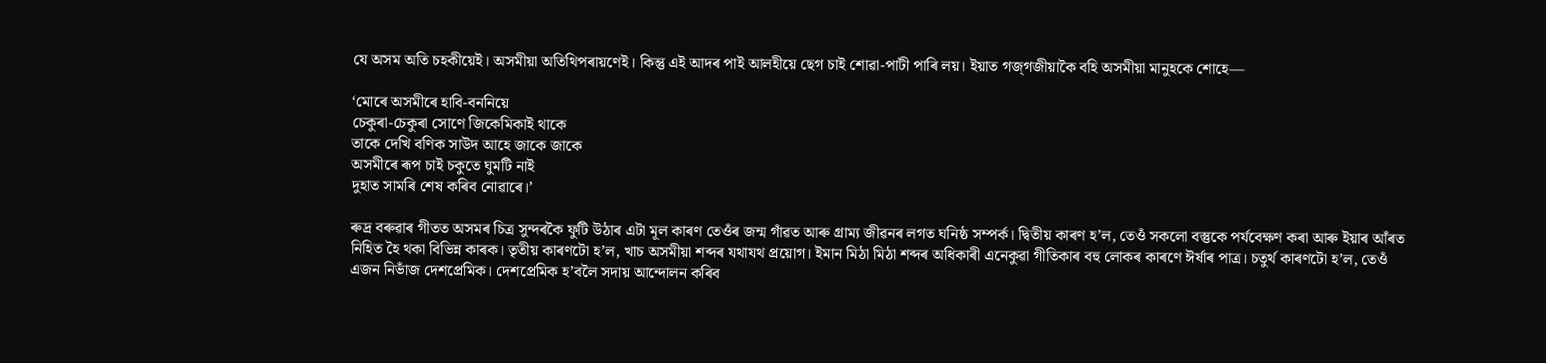যে অসম অতি চহকীয়েই। অসমীয়া অতিথিপৰায়ণেই। কিন্তু এই আদৰ পাই আলহীয়ে ছেগ চাই শোৱা-পাটী পাৰি লয়। ইয়াত গজ্‌গজীয়াকৈ বহি অসমীয়া মানুহকে শোহে—

‘মোৰে অসমীৰে হাবি-বননিয়ে
চেকুৰা-চেকুৰা সোণে জিকেমিকাই থাকে
তাকে দেখি বণিক সাউদ আহে জাকে জাকে
অসমীৰে ৰূপ চাই চকুতে ঘুমটি নাই
দুহাত সামৰি শেষ কৰিব নোৱাৰে।’

ৰুদ্ৰ বৰুৱাৰ গীতত অসমৰ চিত্ৰ সুন্দৰকৈ ফুটি উঠাৰ এটা মূল কাৰণ তেওঁৰ জন্ম গাঁৱত আৰু গ্ৰাম্য জীৱনৰ লগত ঘনিষ্ঠ সম্পৰ্ক। দ্বিতীয় কাৰণ হ’ল, তেওঁ সকলো বস্তুকে পৰ্যবেক্ষণ কৰা আৰু ইয়াৰ আঁৰত নিহিত হৈ থকা বিভিন্ন কাৰক। তৃতীয় কাৰণটো হ’ল, খাচ অসমীয়া শব্দৰ যথাযথ প্ৰয়োগ। ইমান মিঠা মিঠা শব্দৰ অধিকাৰী এনেকুৱা গীতিকাৰ বহু লোকৰ কাৰণে ঈৰ্ষাৰ পাত্ৰ। চতুৰ্থ কাৰণটো হ’ল, তেওঁ এজন নিভাঁজ দেশপ্ৰেমিক। দেশপ্ৰেমিক হ’বলৈ সদায় আন্দোলন কৰিব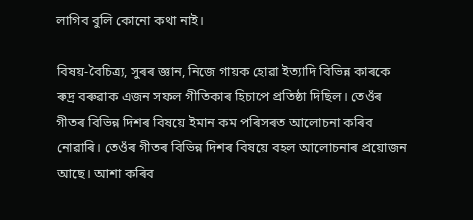লাগিব বুলি কোনো কথা নাই।

বিষয়-বৈচিত্ৰ্য, সুৰৰ জ্ঞান, নিজে গায়ক হোৱা ইত্যাদি বিভিন্ন কাৰকে ৰুদ্ৰ বৰুৱাক এজন সফল গীতিকাৰ হিচাপে প্ৰতিষ্ঠা দিছিল। তেওঁৰ গীতৰ বিভিন্ন দিশৰ বিষয়ে ইমান কম পৰিসৰত আলোচনা কৰিব নোৱাৰি। তেওঁৰ গীতৰ বিভিন্ন দিশৰ বিষয়ে বহল আলোচনাৰ প্ৰয়োজন আছে। আশা কৰিব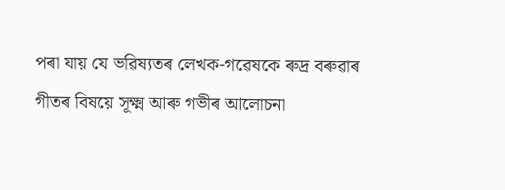পৰা যায় যে ভৱিষ্যতৰ লেখক-গৱেষকে ৰুদ্ৰ বৰুৱাৰ গীতৰ বিষয়ে সূক্ষ্ম আৰু গভীৰ আলোচনা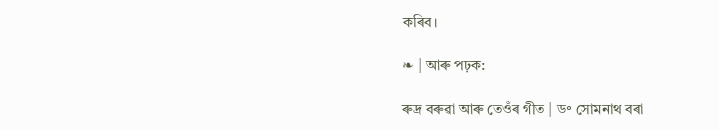কৰিব।

❧ | আৰু পঢ়ক:

ৰুদ্ৰ বৰুৱা আৰু তেওঁৰ গীত | ড॰ সোমনাথ বৰা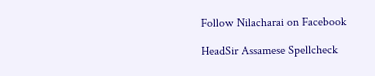Follow Nilacharai on Facebook

HeadSir Assamese Spellcheck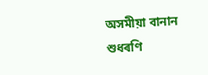অসমীয়া বানান শুধৰণি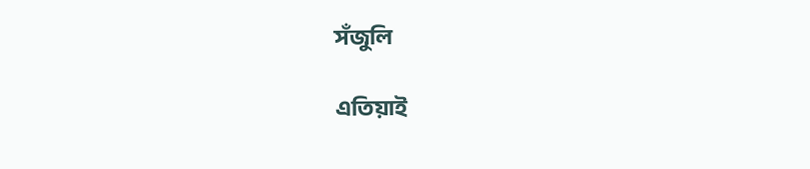সঁজুলি

এতিয়াই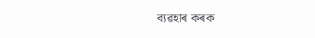ব্যৱহাৰ কৰক